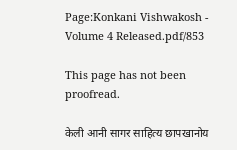Page:Konkani Vishwakosh - Volume 4 Released.pdf/853

This page has not been proofread.

केली आनी सागर साहित्य छापखानोय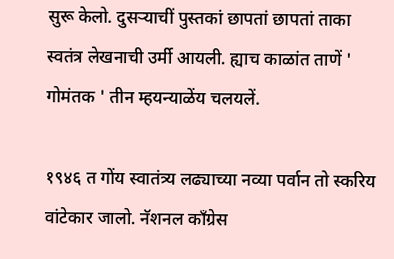सुरू केलो. दुसऱ्याचीं पुस्तकां छापतां छापतां ताका स्वतंत्र लेखनाची उर्मी आयली. ह्याच काळांत ताणें ' गोमंतक ' तीन म्हयन्याळेंय चलयलें.

१९४६ त गोंय स्वातंत्र्य लढ्याच्या नव्या पर्वान तो स्करिय वांटेकार जालो. नॅशनल काँग्रेस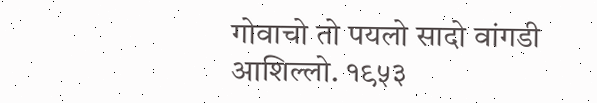गोवाचो तो पयलो सादो वांगडी आशिल्लो. १९५३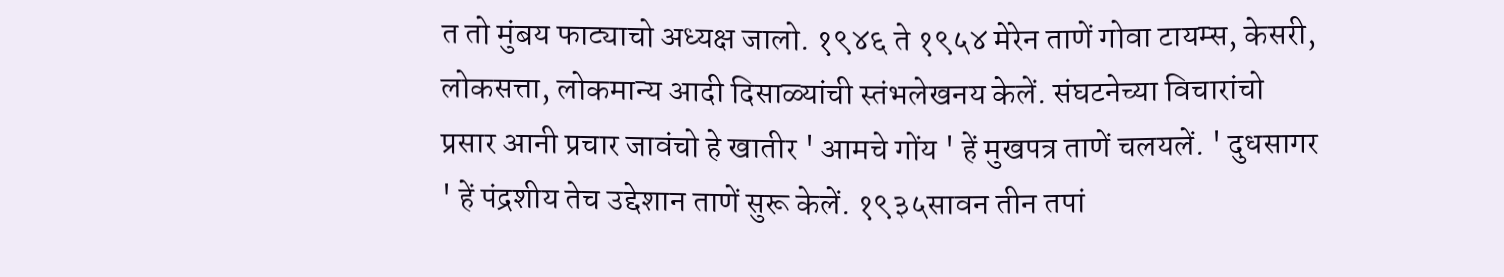त तो मुंबय फाट्याचो अध्यक्ष जालो. १९४६ ते १९५४ मेरेन ताणें गोवा टायम्स, केसरी, लोकसत्ता, लोकमान्य आदी दिसाळ्यांची स्तंभलेखनय केलें. संघटनेच्या विचारांचो प्रसार आनी प्रचार जावंचो हे खातीर ' आमचे गोंय ' हें मुखपत्र ताणें चलयलें. ' दुधसागर ' हें पंद्रशीय तेच उद्देशान ताणें सुरू केलें. १९३५सावन तीन तपां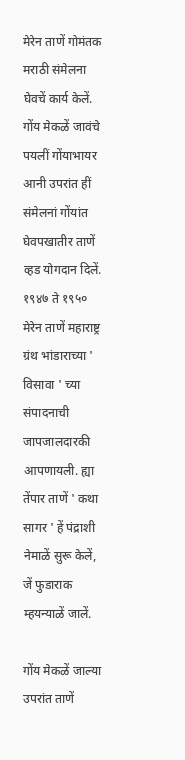मेरेन ताणें गोमंतक मराठी संमेलना घेवचें कार्य केलें. गोंय मेकळें जावंचे पयलीं गोंयाभायर आनी उपरांत हीं संमेलनां गोंयांत घेवपखातीर ताणें व्हड योगदान दिलें. १९४७ ते १९५० मेरेन ताणें महाराष्ट्र ग्रंथ भांडाराच्या ' विसावा ' च्या संपादनाची जापजालदारकी आपणायली. ह्या तेंपार ताणें ' कथा सागर ' हें पंद्राशी नेमाळें सुरू केलें, जें फुडाराक म्हयन्याळें जालें.

गोंय मेकळें जाल्या उपरांत ताणें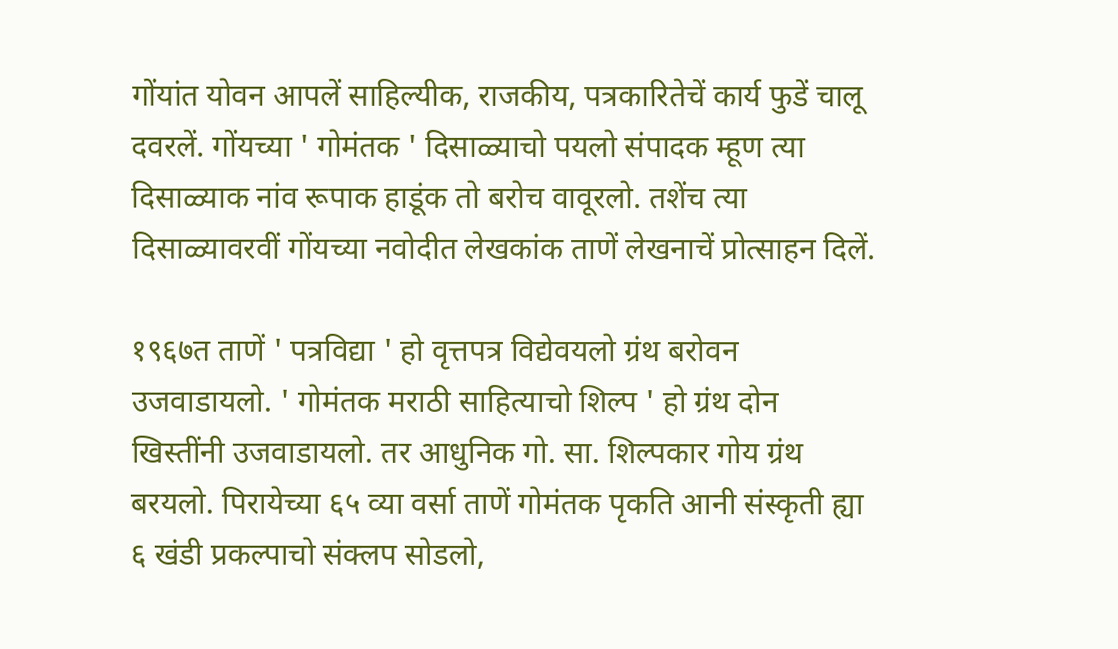गोंयांत योवन आपलें साहिल्यीक, राजकीय, पत्रकारितेचें कार्य फुडें चालू दवरलें. गोंयच्या ' गोमंतक ' दिसाळ्याचो पयलो संपादक म्हूण त्या दिसाळ्याक नांव रूपाक हाडूंक तो बरोच वावूरलो. तशेंच त्या दिसाळ्यावरवीं गोंयच्या नवोदीत लेखकांक ताणें लेखनाचें प्रोत्साहन दिलें.

१९६७त ताणें ' पत्रविद्या ' हो वृत्तपत्र विद्येवयलो ग्रंथ बरोवन उजवाडायलो. ' गोमंतक मराठी साहित्याचो शिल्प ' हो ग्रंथ दोन खिस्तींनी उजवाडायलो. तर आधुनिक गो. सा. शिल्पकार गोय ग्रंथ बरयलो. पिरायेच्या ६५ व्या वर्सा ताणें गोमंतक पृकति आनी संस्कृती ह्या ६ खंडी प्रकल्पाचो संक्लप सोडलो,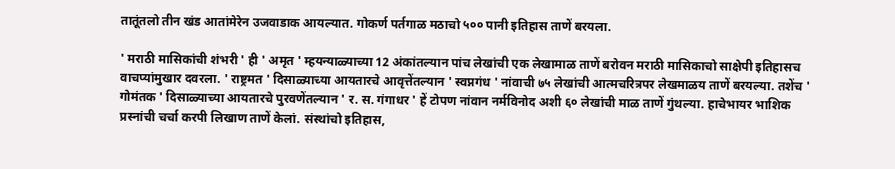तातूंतलो तीन खंड आतांमेरेन उजवाडाक आयल्यात. गोकर्ण पर्तगाळ मठाचो ५०० पानी इतिहास ताणें बरयला.

' मराठी मासिकांची शंभरी ' ही ' अमृत ' म्हयन्याळ्याच्या 12 अंकांतल्यान पांच लेखांची एक लेखामाळ ताणें बरोवन मराठी मासिकाचो साक्षेपी इतिहासच वाचप्यांमुखार दवरला. ' राष्ट्रमत ' दिसाळ्याच्या आयतारचे आवृत्तेंतल्यान ' स्वप्नगंध ' नांवाची ७५ लेखांची आत्मचरित्रपर लेखमाळय ताणें बरयल्या. तशेंच ' गोमंतक ' दिसाळ्याच्या आयतारचे पुरवणेंतल्यान ' र. स. गंगाधर ' हें टोपण नांवान नर्मविनोद अशी ६० लेखांची माळ ताणें गुंथल्या. हाचेभायर भाशिक प्रस्नांची चर्चा करपी लिखाण ताणें केलां. संस्थांचो इतिहास,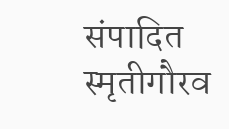संपादित स्मृतीगौरव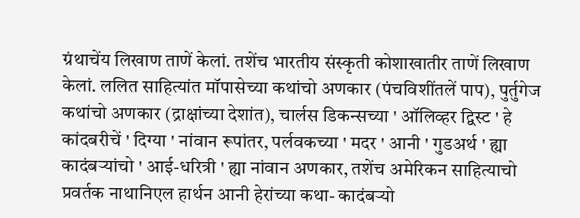ग्रंथाचेंय लिखाण ताणें केलां. तशेंच भारतीय संस्कृती कोशाखातीर ताणें लिखाण केलां. ललित साहित्यांत मॉपासेच्या कथांचो अणकार (पंचविशींतलें पाप), पुर्तुगेज कथांचो अणकार (द्राक्षांच्या देशांत), चार्लस डिकन्सच्या ' ऑलिव्हर द्विस्ट ' हे कांदबरीचें ' दिग्या ' नांवान रूपांतर, पर्लवकच्या ' मदर ' आनी ' गुडअर्थ ' ह्या कादंबऱ्यांचो ' आई-धरित्री ' ह्या नांवान अणकार, तशेंच अमेरिकन साहित्याचो प्रवर्तक नाथानिएल हार्थन आनी हेरांच्या कथा- कादंबऱ्यो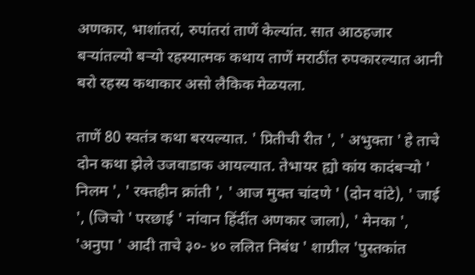अणकार, भाशांतरां, रुपांतरां ताणें केल्यांत. सात आठहजार बऱ्यांतल्यो बऱ्यो रहस्यात्मक कथाय ताणें मराठींत रुपकारल्यात आनी बरो रहस्य कथाकार असो लैकिक मेळयला.

ताणें 80 स्वतंत्र कथा बरयल्यात. ' प्रितीची रीत ', ' अभुक्ता ' हे ताचे दोन कथा झेले उजवाडाक आयल्यात. तेभायर ह्यो कांय कादंबऱ्यो ' निलम ', ' रक्तहीन क्रांती ', ' आज मुक्त चांदणे ' (दोन वांटे), ' जाई ', (जिचो ' परछाई ' नांवान हिंदींत अणकार जाला), ' मेनका ', 'अनुपा ' आदी ताचे ३०- ४० ललित निबंध ' शाग्रील 'पुस्तकांत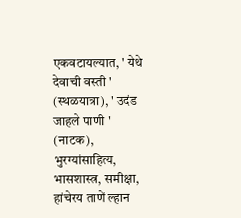एकवटायल्यात, ' येथे देवाची वस्ती ' (स्थळयात्रा), ' उदंड जाहले पाणी ' (नाटक), भुरग्यांसाहित्य, भासशास्त्र, समीक्षा, हांचेरय ताणें ल्हान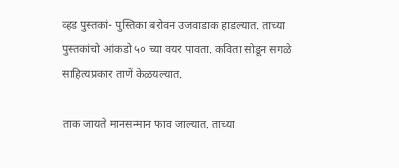व्हड पुस्तकां- पुस्तिका बरोवन उजवाडाक हाडल्यात. ताच्या पुस्तकांचो आंकडो ५० च्या वयर पावता. कविता सोडून सगळे साहित्यप्रकार ताणें केळयल्यात.

ताक जायते मानसन्मान फाव जाल्यात. ताच्या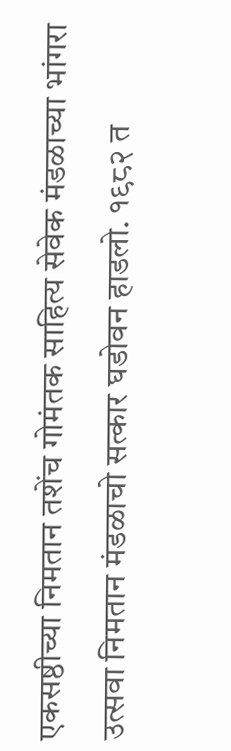एकसष्ठीच्या निमतान तशेंच गोमंतक साहित्य सेवेक मंडळाच्या भांगरा उत्सवा निमतान मंडळाचो सत्कार घडोवन हाडलो. १९८२ त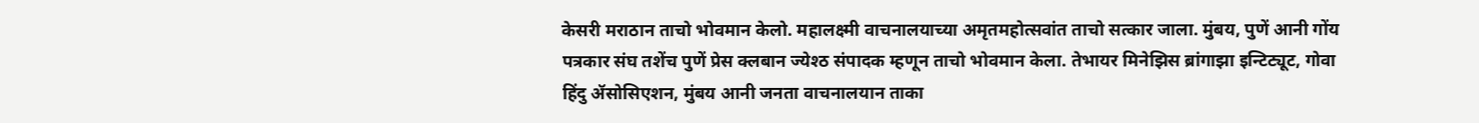केसरी मराठान ताचो भोवमान केलो. महालक्ष्मी वाचनालयाच्या अमृतमहोत्सवांत ताचो सत्कार जाला. मुंबय, पुणें आनी गोंय पत्रकार संघ तशेंच पुणें प्रेस क्लबान ज्येश्ठ संपादक म्हणून ताचो भोवमान केला. तेभायर मिनेझिस ब्रांगाझा इन्टिट्यूट, गोवा हिंदु ॲसोसिएशन, मुंबय आनी जनता वाचनालयान ताका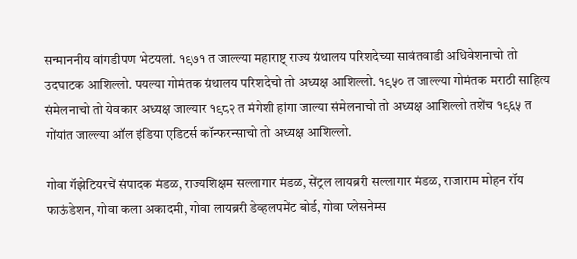सन्माननीय वांगडीपण भेटयलां. १९७१ त जाल्ल्या महाराष्ट् राज्य ग्रंथालय परिशदेच्या सावंतवाडी अधिवेशनाचो तो उदघाटक आशिल्लो. पयल्या गोमंतक ग्रंथालय परिशदेचो तो अध्यक्ष आशिल्लो. १९५० त जाल्ल्या गोमंतक मराठी साहित्य संमेलनाचो तो येवकार अध्यक्ष जाल्यार १९८२ त मंगेशी हांगा जाल्या संमेलनाचो तो अध्यक्ष आशिल्लो तशेंच १९६५ त गोंयांत जाल्ल्या ऑल इंडिया एडिटर्स कॉन्फरन्साचो तो अध्यक्ष आशिल्लो.

गोवा गॅझेटियरचें संपादक मंडळ, राज्यशिक्षम सल्लागार मंडळ, सेंट्रल लायब्ररी सल्लागार मंडळ, राजाराम मोहन रॉय फाऊंडेशन, गोवा कला अकादमी, गोवा लायब्ररी डेव्हलपमेंट बोर्ड, गोवा प्लेसनेम्स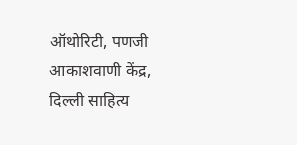ऑथोरिटी, पणजी आकाशवाणी केंद्र, दिल्ली साहित्य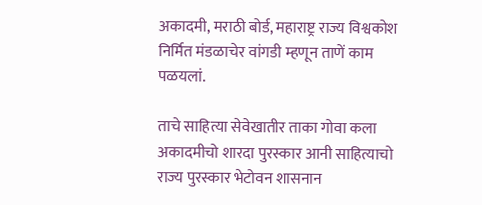अकादमी, मराठी बोर्ड, महाराष्ट्र राज्य विश्वकोश निर्मित मंडळाचेर वांगडी म्हणून ताणें काम पळयलां.

ताचे साहित्या सेवेखातीर ताका गोवा कला अकादमीचो शारदा पुरस्कार आनी साहित्याचो राज्य पुरस्कार भेटोवन शासनान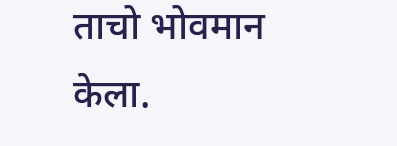ताचो भोवमान केला.